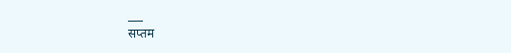___
सप्तम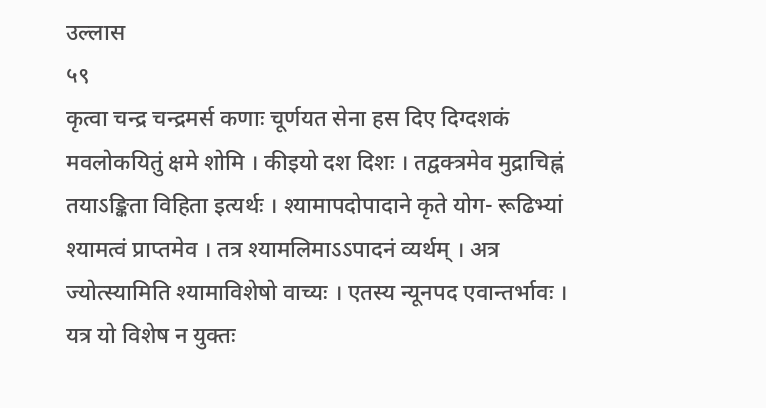उल्लास
५९
कृत्वा चन्द्र चन्द्रमर्स कणाः चूर्णयत सेना हस दिए दिग्दशकं मवलोकयितुं क्षमे शोमि । कीइयो दश दिशः । तद्वक्त्रमेव मुद्राचिह्नं तयाऽङ्किता विहिता इत्यर्थः । श्यामापदोपादाने कृते योग- रूढिभ्यां श्यामत्वं प्राप्तमेव । तत्र श्यामलिमाऽऽपादनं व्यर्थम् । अत्र ज्योत्स्यामिति श्यामाविशेषो वाच्यः । एतस्य न्यूनपद एवान्तर्भावः । यत्र यो विशेष न युक्तः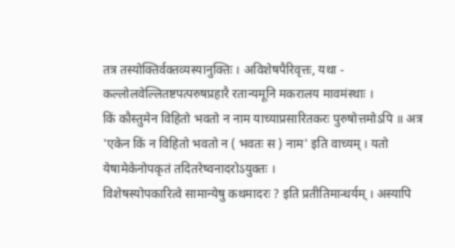तत्र तस्योक्तिर्वक्तव्यस्यानुक्तिः । अविशेषपैरिवृत्तः, यथा -
कल्लोलवेल्लितष्टपत्परुषप्रहारै रतान्यमूनि मकरालय मावमंस्थाः ।
किं कौस्तुमेन विहितो भवतो न नाम याच्याप्रसारितकरः पुरुषोत्तमोऽपि ॥ अत्र 'एकेन किं न विहितो भवतो न ( भवतः स ) नाम' इति वाच्यम् । यतो येषामेकेनोपकृतं तदितरेष्वनादरोऽयुक्तः ।
विशेषस्योपकारित्वे सामान्येषु कथमादरः ? इति प्रतीतिमान्धर्यम् । अस्यापि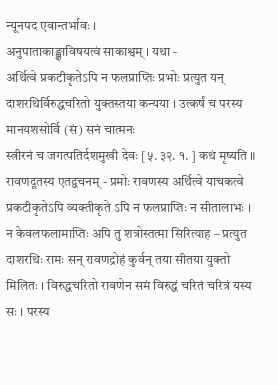न्यूनपद एवान्तर्भावः ।
अनुपाताकाङ्क्षाविषयत्वं साकाश्वम् । यथा -
अर्थित्वे प्रकटीकृतेऽपि न फलप्राप्तिः प्रभोः प्रत्युत यन् दाशरथिर्विरुद्धचरितो युक्तस्तया कन्यया । उत्कर्षं च परस्य मानयशसोर्वि (सं) सनं चात्मनः
स्त्रीरनं च जगत्पतिर्दशमुखी देवः [५. ३२. १. ] कथं मृष्यति ॥ रावणदूतस्य एतद्वचनम् - प्रमोः रावणस्य अर्थित्वे याचकत्वे प्रकटीकृतेऽपि व्यक्तीकृते ऽपि न फलप्राप्तिः न सीतालाभः । न केवलफलामाप्तिः अपि तु शत्रोस्तत्मा सिरित्याह – प्रत्युत दाशरथिः रामः सन् रावणद्रोहं कुर्वन् तया सीतया युक्तो मिलितः । विरुद्धचरितो रावणेन समं विरुद्धं चरितं चरित्रं यस्य सः । परस्य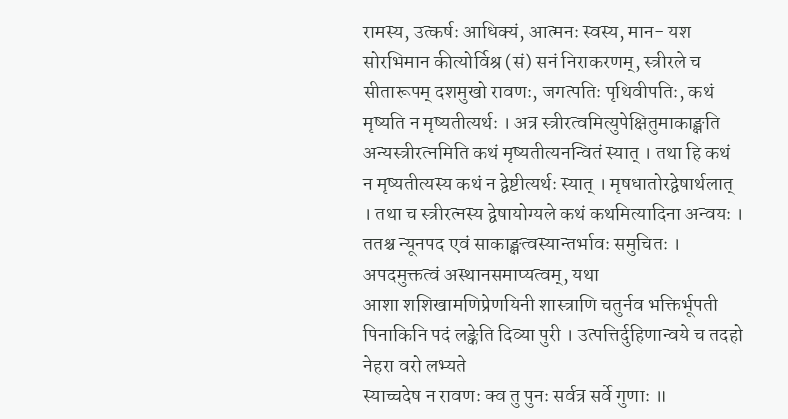रामस्य, उत्कर्षः आधिक्यं, आत्मनः स्वस्य, मान- यश सोरभिमान कीत्योर्विश्र (सं) सनं निराकरणम्, स्त्रीरले च सीतारूपम् दशमुखो रावणः, जगत्पतिः पृथिवीपतिः, कथं मृष्यति न मृष्यतीत्यर्थः । अत्र स्त्रीरत्वमित्युपेक्षितुमाकाङ्क्षति अन्यस्त्रीरत्नमिति कथं मृष्यतीत्यनन्वितं स्यात् । तथा हि कथं न मृष्यतीत्यस्य कथं न द्वेष्टीत्यर्थः स्यात् । मृषधातोरद्वेषार्थलात् । तथा च स्त्रीरत्नस्य द्वेषायोग्यले कथं कथमित्यादिना अन्वयः । ततश्च न्यूनपद एवं साकाङ्क्षत्वस्यान्तर्भावः समुचितः ।
अपदमुक्तत्वं अस्थानसमाप्यत्वम्, यथा
आशा शशिखामणिप्रेणयिनी शास्त्राणि चतुर्नव भक्तिर्भूपती पिनाकिनि पदं लङ्केति दिव्या पुरी । उत्पत्तिर्दुहिणान्वये च तदहो नेहरा वरो लभ्यते
स्याच्चदेष न रावणः क्व तु पुनः सर्वत्र सर्वे गुणाः ॥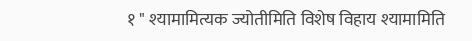१ " श्यामामित्यक ज्योतीमिति विशेष विहाय श्यामामिति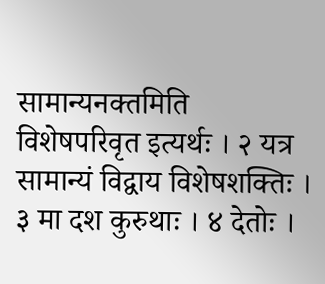सामान्यनक्तमिति विशेषपरिवृत इत्यर्थः । २ यत्र सामान्यं विद्वाय विशेषशक्तिः । ३ मा दश कुरुथाः । ४ देतोः ।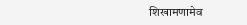शिखामणामेव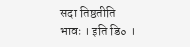सदा तिष्ठतीति भावः । इति डि० ।